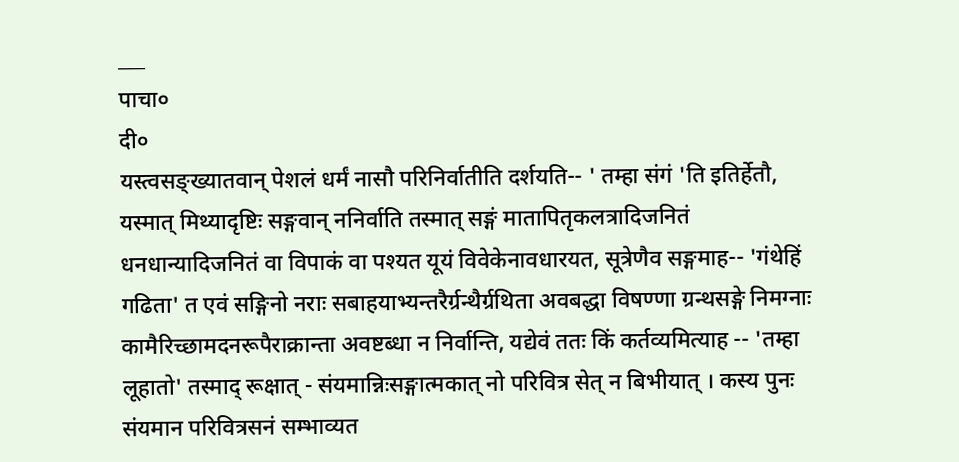___
पाचा०
दी०
यस्त्वसङ्ख्यातवान् पेशलं धर्मं नासौ परिनिर्वातीति दर्शयति-- ' तम्हा संगं 'ति इतिर्हेतौ, यस्मात् मिथ्यादृष्टिः सङ्गवान् ननिर्वाति तस्मात् सङ्गं मातापितृकलत्रादिजनितं धनधान्यादिजनितं वा विपाकं वा पश्यत यूयं विवेकेनावधारयत, सूत्रेणैव सङ्गमाह-- 'गंथेहिं गढिता' त एवं सङ्गिनो नराः सबाहयाभ्यन्तरैर्ग्रन्थैर्ग्रथिता अवबद्धा विषण्णा ग्रन्थसङ्गे निमग्नाः कामैरिच्छामदनरूपैराक्रान्ता अवष्टब्धा न निर्वान्ति, यद्येवं ततः किं कर्तव्यमित्याह -- 'तम्हा लूहातो' तस्माद् रूक्षात् - संयमान्निःसङ्गात्मकात् नो परिवित्र सेत् न बिभीयात् । कस्य पुनः संयमान परिवित्रसनं सम्भाव्यत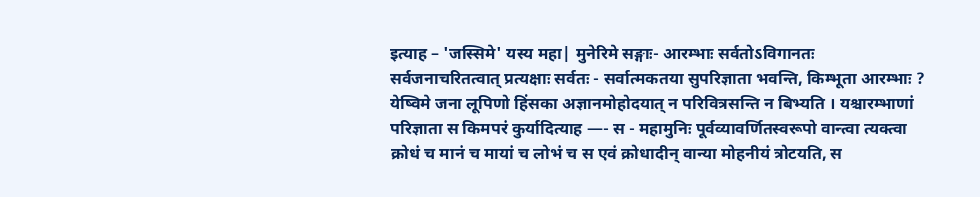इत्याह – 'जस्सिमे' यस्य महा| मुनेरिमे सङ्गाः- आरम्भाः सर्वतोऽविगानतः सर्वजनाचरितत्वात् प्रत्यक्षाः सर्वतः - सर्वात्मकतया सुपरिज्ञाता भवन्ति, किम्भूता आरम्भाः ? येष्विमे जना लूपिणो हिंसका अज्ञानमोहोदयात् न परिवित्रसन्ति न बिभ्यति । यश्चारम्भाणां परिज्ञाता स किमपरं कुर्यादित्याह —- स - महामुनिः पूर्वव्यावर्णितस्वरूपो वान्त्वा त्यक्त्वा क्रोधं च मानं च मायां च लोभं च स एवं क्रोधादीन् वान्या मोहनीयं त्रोटयति, स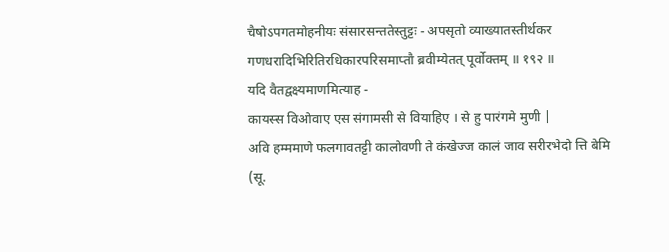चैषोऽपगतमोहनीयः संसारसन्ततेस्तुट्टः - अपसृतो व्याख्यातस्तीर्थकर गणधरादिभिरितिरधिकारपरिसमाप्तौ ब्रवीम्येतत् पूर्वोक्तम् ॥ १९२ ॥
यदि वैतद्वक्ष्यमाणमित्याह -
कायस्स विओवाए एस संगामसी से वियाहिए । से हु पारंगमे मुणी |
अवि हम्ममाणे फलगावतट्टी कालोवणी ते कंखेज्ज कालं जाव सरीरभेदो त्ति बेमि (सू.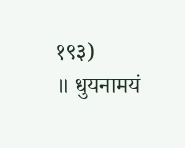१९३)
॥ धुयनामयं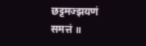छट्टमज्झयणं समत्तं ॥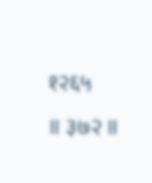१२६५
॥ ३७२ ॥